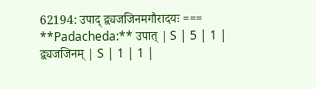62194: उपाद् द्व्यजजिनमगौरादयः === **Padacheda:** उपात् | S | 5 | 1 | द्व्यजजिनम् | S | 1 | 1 |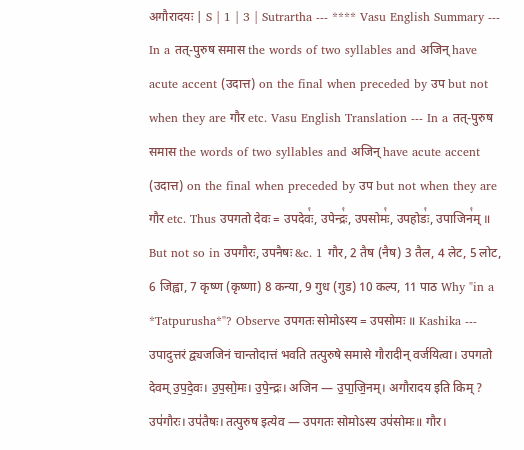अगौरादयः | S | 1 | 3 | Sutrartha --- **** Vasu English Summary --- In a तत्-पुरुष समास the words of two syllables and अजिन् have acute accent (उदात्त) on the final when preceded by उप but not when they are गौर etc. Vasu English Translation --- In a तत्-पुरुष समास the words of two syllables and अजिन् have acute accent (उदात्त) on the final when preceded by उप but not when they are गौर etc. Thus उपगतो देवः = उपदेवः꣡, उपेन्द्रः꣡, उपसोमः꣡, उपहोडः꣡, उपाजिन꣡म् ॥ But not so in उपगौरः, उपनैषः &c. 1 गौर, 2 तैष (नैष) 3 तैल, 4 लेट, 5 लोट, 6 जिह्वा, 7 कृष्ण (कृष्णा) 8 कन्या, 9 गुध (गुड) 10 कल्प, 11 पाठ Why "in a *Tatpurusha*"? Observe उपगतः सोमोऽस्य = उपसोमः ॥ Kashika --- उपादुत्तरं द्व्यजजिनं चान्तोदात्तं भवति तत्पुरुषे समासे गौरादीन् वर्जयित्वा। उपगतो देवम् उ॒प॒दे॒वः। उ॒प॒सो॒मः। उ॒पे॒न्द्रः। अजिन — उ॒पा॒जि॒नम्। अगौरादय इति किम् ? उप॑गौरः। उप॑तैषः। तत्पुरुष इत्येव — उपगतः सोमोऽस्य उप॑सोमः॥ गौर।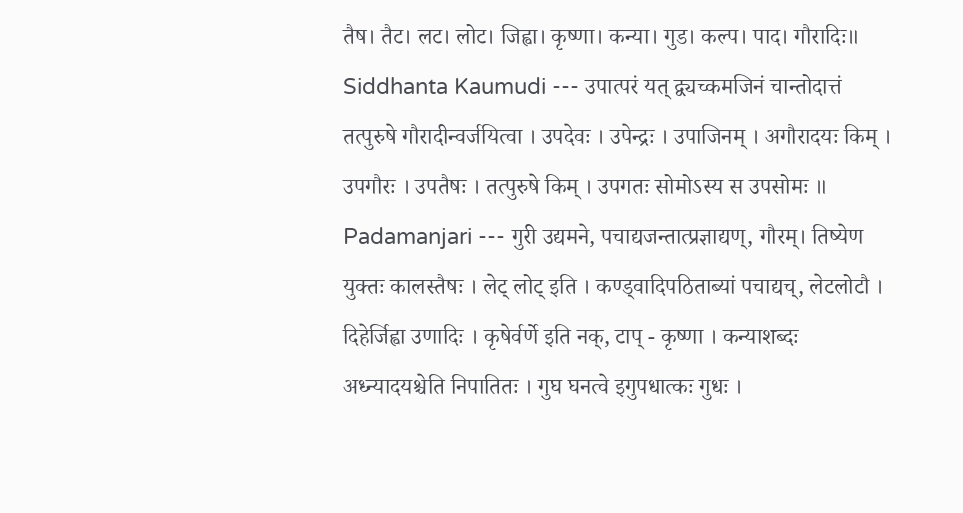तैष। तैट। लट। लोट। जिह्वा। कृष्णा। कन्या। गुड। कल्प। पाद। गौरादिः॥ Siddhanta Kaumudi --- उपात्परं यत् द्व्यच्कमजिनं चान्तोदात्तं तत्पुरुषे गौरादीन्वर्जयित्वा । उपदेवः । उपेन्द्रः । उपाजिनम् । अगौरादयः किम् । उपगौरः । उपतैषः । तत्पुरुषे किम् । उपगतः सोमोऽस्य स उपसोमः ॥ Padamanjari --- गुरी उद्यमने, पचाद्यजन्तात्प्रज्ञाद्यण्, गौरम्। तिष्येण युक्तः कालस्तैषः । लेट् लोट् इति । कण्ड्वादिपठिताब्यां पचाद्यच्, लेटलोटौ । दिहेर्जिह्वा उणादिः । कृषेर्वर्णे इति नक्, टाप् - कृष्णा । कन्याशब्दः अध्न्यादयश्चेति निपातितः । गुघ घनत्वे इगुपधात्कः गुधः ।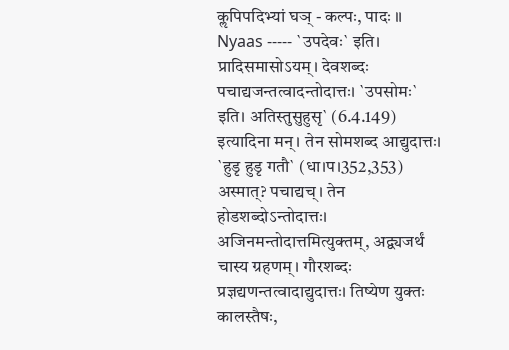कॢपिपदिभ्यां घञ् - कल्पः, पादः ॥ Nyaas ----- `उपदेवः` इति। प्रादिसमासोऽयम्। देवशब्दः पचाद्यजन्तत्वादन्तोदात्तः। `उपसोमः` इति। अतिस्तुसुहुसृ` (6.4.149) इत्यादिना मन्। तेन सोमशब्द आद्युदात्तः। `हुडृ हुडृ गतौ` (धा।प।352,353) अस्मात्? पचाद्यच्। तेन होडशब्दोऽन्तोदात्तः। अजिनमन्तोदात्तमित्युक्तम्, अद्व्यजर्थं चास्य ग्रहणम्। गौरशब्दः प्रज्ञद्यणन्तत्वादाद्युदात्तः। तिष्येण युक्तः कालस्तैषः,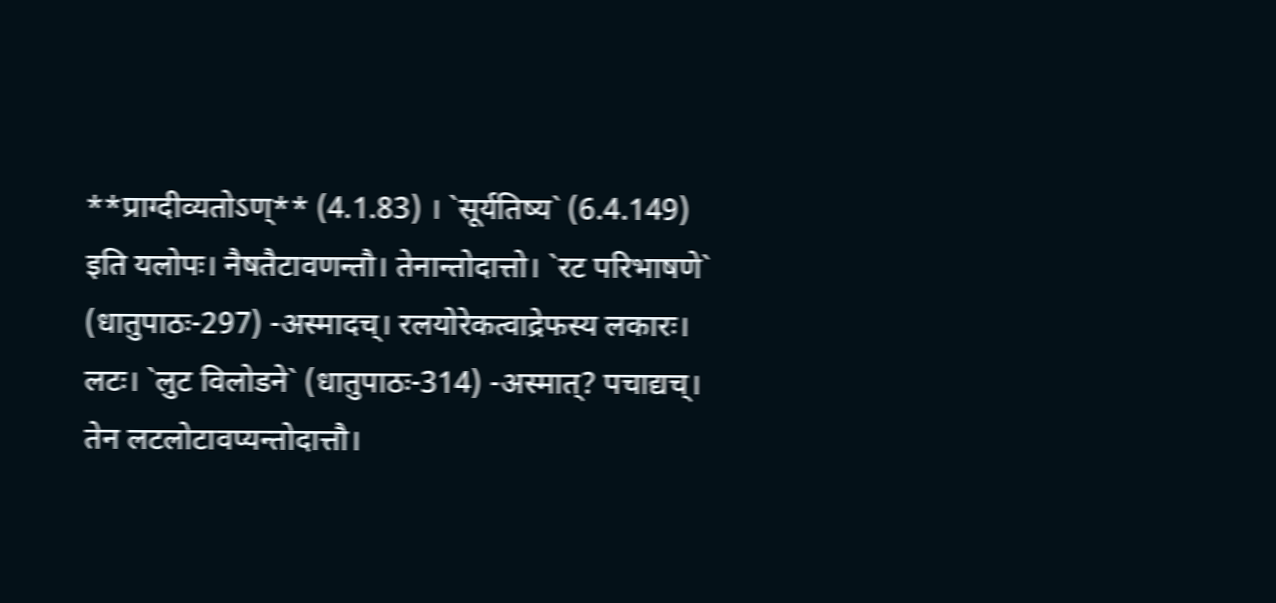**प्राग्दीव्यतोऽण्** (4.1.83) । `सूर्यतिष्य` (6.4.149) इति यलोपः। नैषतैटावणन्तौ। तेनान्तोदात्तो। `रट परिभाषणे` (धातुपाठः-297) -अस्मादच्। रलयोरेकत्वाद्रेफस्य लकारः। लटः। `लुट विलोडने` (धातुपाठः-314) -अस्मात्? पचाद्यच्। तेन लटलोटावप्यन्तोदात्तौ।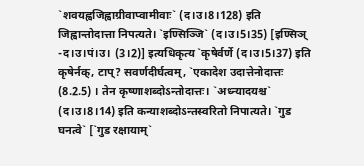`शवयह्वजिह्वाग्रीवाप्वामीवाः` (द।उ।8।128) इति जिह्वान्तोदात्ता निपत्यते। `इण्सिञ्जि` (द।उ।5।35) [इण्सिञ् -द।उ।पं।उ। (3।2)] इत्यधिकृत्य `कृषेर्वर्णे (द।उ।5।37) इति कृषेर्नक्, टाप्? सवर्णदीर्घत्वम्, `एकादेश उदात्तेनोदात्तः (8.2.5) । तेन कृष्णाशब्दोऽन्तोदात्तः। `अध्न्यादयश्च` (द।उ।8।14) इति कन्याशब्दोऽन्तस्वरितो निपात्यते। `गुड घनत्वे` [`गुड रक्षायाम्`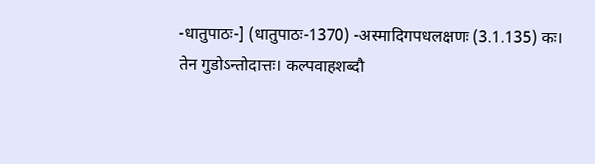-धातुपाठः-] (धातुपाठः-1370) -अस्मादिगपधलक्षणः (3.1.135) कः। तेन गुडोऽन्तोदात्तः। कल्पवाहशब्दौ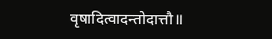वृषादित्वादन्तोदात्तौ॥